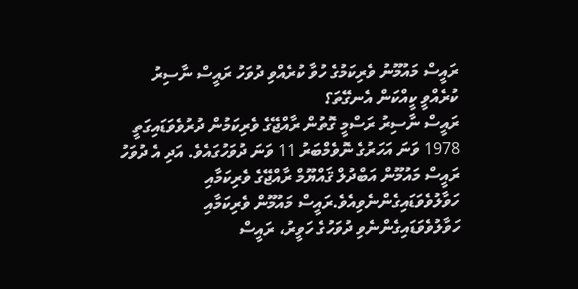ރައީސް މައުމޫނު ވެރިކަމުގެ ހުވާ ކުރެއްވި ދުވަހު ރައީސް ނާސިރު ކުރެއްވީ ކީއްކަން އެނގޭތަ؟
ރައީސް ނާސިރު ރަސްމީ ގޮތުން ރާއްޖޭގެ ވެރިކަމުން ދުރުވެވަޑައިގަތީ 1978 ވަނަ އަހަރުގެ ނޮވެމްބަރު 11 ވަނަ ދުވަހުގައެވެ. އަދި އެ ދުވަހު ރައީސް މައުމޫން އަބްދުލް ޤައްޔޫމް ރާއްޖޭގެ ވެރިކަމާއި ހަވާލުވެވަޑައިގެންނެވިއެވެ.ރައީސް މައުމޫން ވެރިކަމާއި ހަވާލުވެވަޑައިގެންނެވި ދުވަހުގެ ހަވީރު، ރައީސް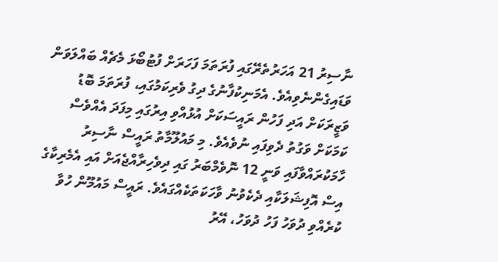ނާސިރު 21 އަހަރުތެރޭގައި ފުރަތަމަ ފަހަރަށް ފުޓުބޯޅަ މެޗެއް ބައްލަވަން ވަޑައިގެންނެވިއެވެ. އެމަނިކުފާނުގެ ދިގު ވެރިކަމުގައި، ފުރަތަމަ ބޮޑު ވަޒީރަކަށް އަދި ފަހުން ރައީސަކަށް އުޅުއްވި އިރުގައި މިފަދަ އެއްވެސް ކަމަކަށް ވަގުތު ދެވިފައި ނުވެއެވެ. މި މައުލޫމާތު ރައީސް ނާސިރު ހާމަކުރައްވާފައި ވަނީ 12 ނޮވެމްބަރު ގައި ދިވެހިރާއްޖެއަށް އައި އެމެރިކާގެ އިސް އޮފިޝަލަކާއި ދެކެވުނު ވާހަކަތަކެއްގައެވެ. ރައީސް މައުމޫން ހުވާ ކުރެއްވި ދުވަހު ފަހު ދުވަހު، އޭރު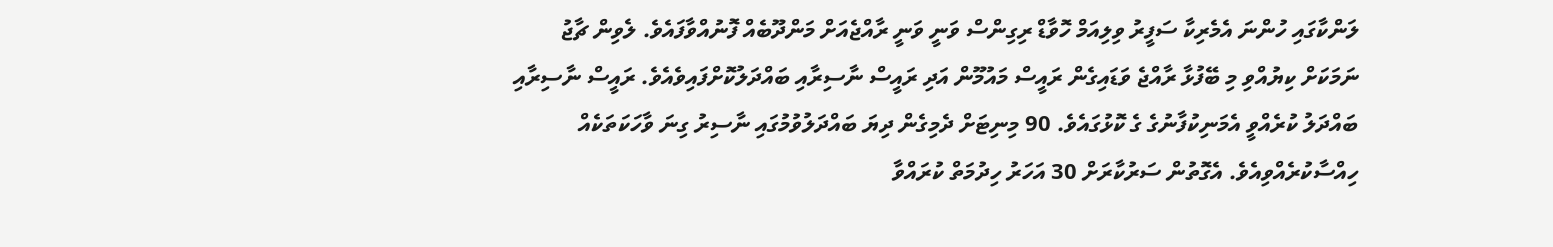ލަންކާގައި ހުންނަ އެމެރިކާ ސަފީރު ވިލިއަމް ހޮވާޑް ރިގިންސް ވަނީ ވަނީ ރާއްޖެއަށް މަންދޫބެއް ފޮނުއްވާފައެވެ. ލެވިން ޗާޖު ނަމަކަށް ކިޔުއްވި މި ބޭފުޅާ ރާއްޖެ ވަޑައިގެން ރައީސް މައުމޫން އަދި ރައީސް ނާސިރާއި ބައްދަލުކޮށްފައިވެއެވެ. ރައީސް ނާސިރާއި ބައްދަލު ކުރެއްވީ އެމަނިކުފާނުގެ ގެ ކޮޅުގައެވެ. 90 މިނިޓަށް ދެމިގެން ދިޔަ ބައްދަލުވުމުގައި ނާސިރު ގިނަ ވާހަކަތަކެއް ހިއްސާކުރެއްވިއެވެ. އެގޮތުން ސަރުކާރަށް 30 އަހަރު ހިދުމަތް ކުރައްވާ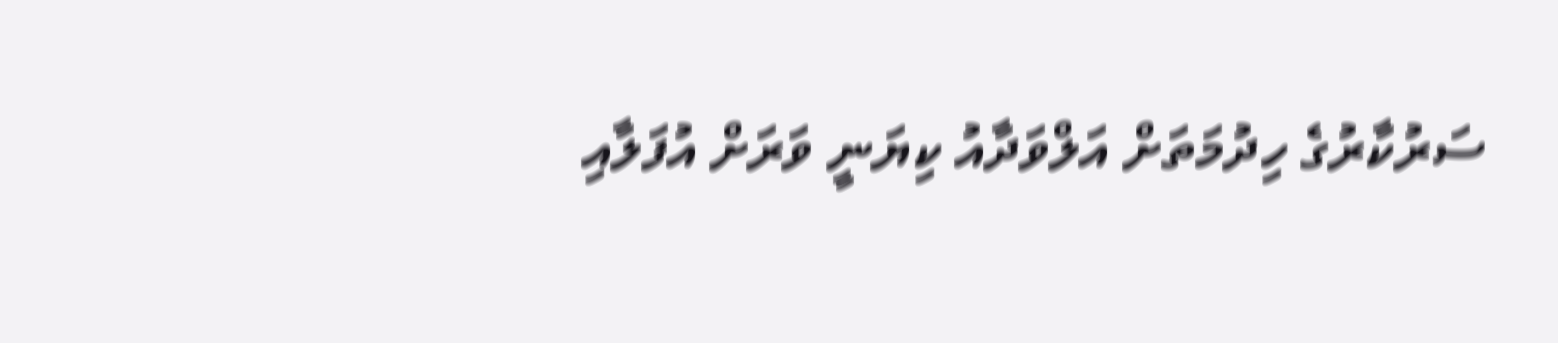ސަރުކާރުގެ ހިދުމަތަށް އަލްވަދާއު ކިޔަނީ ވަރަށް އުފަލާއި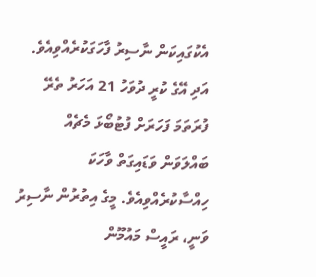އެކުގައިކަން ނާސިރު ފާހަގަކުރެއްވިއެވެ. އަދި އޭގެ ކުރީ ދުވަހު 21 އަހަރު ތެރޭ ފުރަތަމަ ފަހަރަށް ފުޓުބޯޅަ މެޗެއް ބައްލަވަން ވަޑައިގަތް ވާހަކަ ހިއްސާކުރެއްވިއެވެ. މީގެ އިތުރުން ނާސިރު ވަނީ، ރައީސް މައުމޫން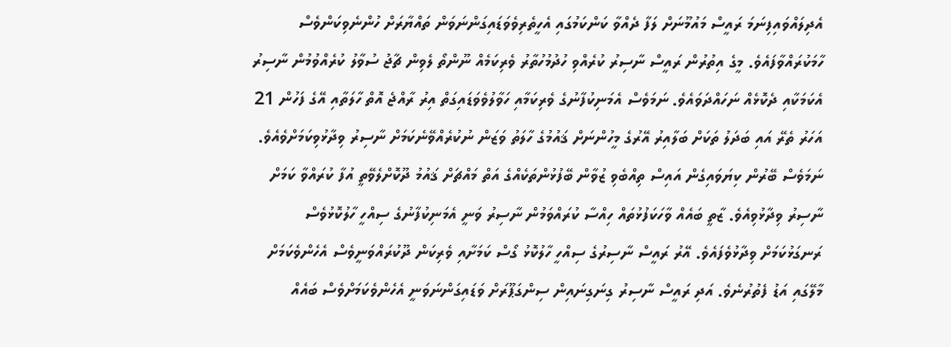އެދިލައްވައިފިނަމަ ރައީސް މައުމޫނަށް ލަފާ ދެއްވާ ކަންކަމުގައި އެހީތެރިވެވަޑައިގަންނަވަން ތައްޔާރަށް ހުންނެވިކަންވެސް ހާމަކުރައްވާފައެވެ. މީގެ އިތުރުން ރައީސް ނާސިރު ކުރެއްވި ހުދުމުހުތާރު ވެރިކަމެއް ނޫންތޯ ލެވިން ޗާޖު ސުވާލު ކުރެއްވުމުން ނާސިރު އެކަމަކާއި ދެކޮޅެއް ނަހައްދަވައެވެ. ނަމަވެސް އެމަނިކުފާނުގެ ވެރިކަމާއި ހަވާލުވެވަޑައިގަތް އިރު ރާއްޖެ އޮތް ހާލަތާއި އޭގެ ފަހުން 21 އަހަރު ތެރޭ އައި ބަދަލު ތަކަށް ބަލާއިރު އޭރުގެ މީހުންނަށް ޤައުމުގެ ހާލަތު ވަޒަން ނުކުރެއްވޭނެކަމަށް ނާސިރު ވިދާޅުވިކަމަށްވެއެވެ. ނަމަވެސް ބޭރުން ކިޔަވައިގެން އައިސް ތިއްބެވި ޒުވާން ބޭފުޅުންތަކެއްގެ އަތް މައްޗަށް ޤައުމު ދޫކޮށްލެވޭތީ އުފާ ކުރައްވާ ކަމަށް ނާސިރު ވިދާޅުވިއެވެ. ޒާތީ ބައެއް ވާހަކަފުޅުތައް ހިއްސާ ކުރައްވަމުން ނާސިރު ވަނީ އެމަނިކުފާނުގެ ސިއްހީ ހާލުކޮޅުވެސް ރަނގަޅުކަމަށް ވިދާޅުވެފައެވެ. އޭރު ރައީސް ނާސިރުގެ ސިއްހީ ހާލުކޮޅު ގޯސް ކަމަށާއި ވެރިކަން ދޫކުރައްވަނީވެސް އެހެންވެކަމަށް މާލޭގައި އަޑު ފެތުރުނެވެ. އަދި ރައީސް ނާސިރު ގިނަގިނައިން ސިންގަޕޫރަށް ވަޑައިގަންނަވަނީ އެހެންވެކަމަށްވެސް ބައެއް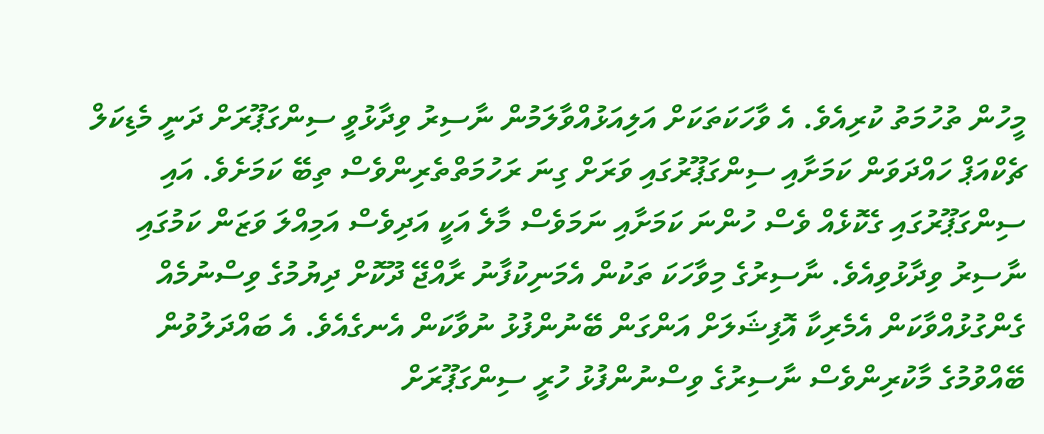މީހުން ތުހުމަތު ކުރިއެވެ. އެ ވާހަކަތަކަށް އަލިއަޅުއްވާލަމުން ނާސިރު ވިދާޅުވީ ސިންގަޕޫރަށް ދަނީ މެޑިކަލް ޗެކްއަޕް ހައްދަވަން ކަމަށާއި ސިންގަޕޫރުގައި ވަރަށް ގިނަ ރަހުމަތްތެރިންވެސް ތިބޭ ކަމަށެވެ. އައި ސިންގަޕޫރުގައި ގެކޮޅެއް ވެސް ހުންނަ ކަމަށާއި ނަމަވެސް މާލެ އަކީ އަދިވެސް އަމިއްލަ ވަޒަން ކަމުގައި ނާސިރު ވިދާޅުވިއެވެ. ނާސިރުގެ މިވާހަކަ ތަކުން އެމަނިކުފާނު ރާއްޖޭ ދޫކޮށް ދިޔުމުގެ ވިސްނުމެއް ގެންގުޅުއްވާކަން އެމެރިކާ އޮފިޝަލަށް އަންގަން ބޭނުންފުޅު ނުވާކަން އެނގެއެވެ. އެ ބައްދަލުވުން ބޭއްވުމުގެ މާކުރިންވެސް ނާސިރުގެ ވިސްނުންފުޅު ހުރީ ސިންގަޕޫރަށް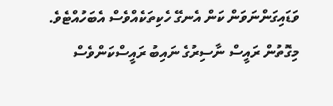ވަޑައިގަންނަވަން ކަން އެނގޭ ހެކިތަކެއްވެސް އެބަހުއްޓެވެ. މިގޮތުން ރައީސް ނާސިރުގެ ނައިބު ރައީސްކަންވެސް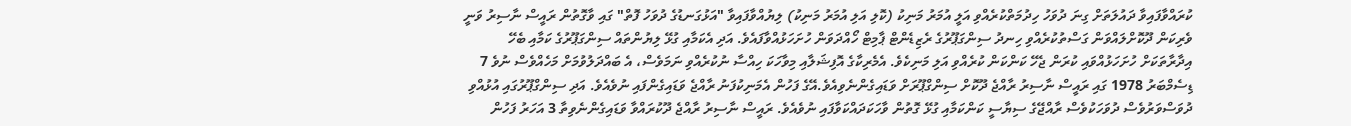ކުރައްވާފައިވާ ދައުލަތަށް ގިނަ ދުވަހު ހިދުމަތްކުރެއްވި އަލީ އުމަރު މަނިކު (ކޮލި އަލި އުމަރު މަނިކު) ލިޔުއްވާފައިވާ "އަޅުގަނޑުގެ ދުވަހު ފޮތް" ގައި ވާގޮތުން ރައީސް ނާސިރު ވަނީ ވެރިކަން ދޫކޮށްލައްވަން ގަސްތުކުރެއްވި ހިނދު ސިންގަޕޫރުގެ ރެޒިޑެންޓް ޕާމިޓް ހޯއްދަވަން ހުށަހަޅުއްވާފައެވެ. އަދި އެކަމާއި ގުޅޭ ލިޔުންތައް ސިންގަޕޫރުގެ ކަމާއި ބެހޭ އިދާރާތަކަށް ހުށަހަޅުއްވައި ކުރަން ޖެހޭ ކަންކަން ކުރެއްވި އަލި މަނިކެވެ. އެމެރިކާގެ އޮފިޝަލާއި މިވާހަކަ ހިއްސާ ނުކުރެއްވި ނަމަވެސް، އެ ބައްދަލުވުމަށް މަހެއްވެސް ނުވެ 7 ޑިސެމްބަރު 1978 ގައި ރައީސް ނާސިރު ރާއްޖެ ދޫކޮށް ސިންގްޕޫރަށް ވަޑައިގެންނެވިއެވެ.އޭގެ ފަހުން އެމަނިކުފަނު ރާއްޖެ ވަޑައިގެންފައި ނުވެއެވެ. އަދި ސިންގްޕޫރުގައި އުޅުއްވި ދުވަސްވަރުވެސް ދުވަހަކުވެސް ރާއްޖޭގެ ސިޔާސީ ކަންކަމާއި ގުޅޭ ގޮތުން ވާހަކަދައްކަވާފައި ނުވެއެވެ. ރައީސް ނާސިރު ރާއްޖެ ދޫކުރައްވާ ވަޑައިގެންނެވިތާ 3 އަހަރު ފަހުން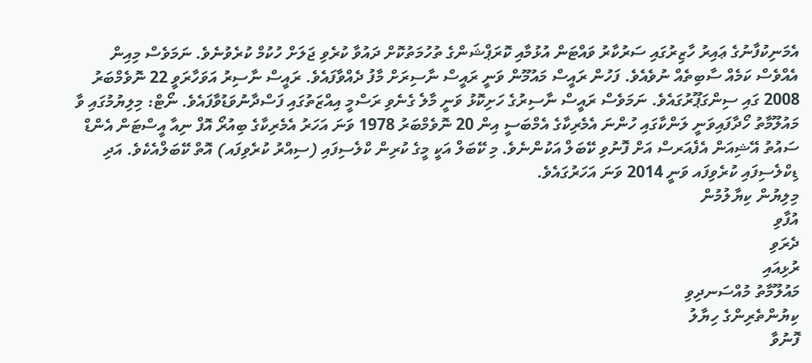އެމަނިކުފާނުގެ ޢައިރު ހާޒިރުގައި ސަރުކާރު ވައްޓަން އުޅުމާއި ކޮރަޕްޝަންގެ ތުހުމަތުކޮށް ދައުވާ ކުރެވި ޖަލަށް ހުކުމް ކުރެވުނެވެ. ނަމަވެސް މިއިން އެއްވެސް ކަމެއް ސާބިތެއް ނުވެއެވެ. ފަހުން ރައީސް މައުމޫން ވަނީ ރައީސް ނާސިރަށް މާފު ދެއްވާފައެވެ. ރައީސް ނާސިރު އަވަހާރަވީ 22 ނޮވެމްބަރު 2008 ގައި ސިންގަޕޫރުގައެވެ. ނަމަވެސް ރައީސް ނާސިރުގެ ހަށިކޮޅު ވަނީ މާލެ ގެނެވި ރަސްމީ އިއްޒަތުގައި ފަސްދާނުވަޑުވާފައެވެ. ނޯޓް: މިލިޔުމުގައި ވާ މައުލޫމާތު ހޯދާފައިވަނީ ލަންކާގައި ހުންނަ އެމެރިކާގެ އެމްބަސީ އިން 20 ނޮވެމްބަރު 1978 ވަނަ އަހަރު އެމެރިކާގެ ބިއުރޯ އޮފް ނިއާ އީސްޓަން އެންޑް ސައުތު އޭޝިއަން އެފެއަރސް އަށް ފޮނުވި ކޭބަލް އަކުންނެވެ. މި ކޭބަލް އަކީ މީގެ ކުރިން ކްލެސިފައި (ސިއްރު ކުރެވިފައ) އޮތް ކޭބަލްއެކެވެ. އަދި ޑިކްލެސިފައި ކުރެވިފައ ވަނީ 2014 ވަނަ އަހަރުގައެވެ.
މިލިޔުން ކިޔާލުމުން
އުފާވި
ދެރަވި
ރުޅިއައި
މައުލޫމާތު މުއްސަނދިވި
ކިޔުންތެރިންގެ ހިޔާލު
ފޮނުވާ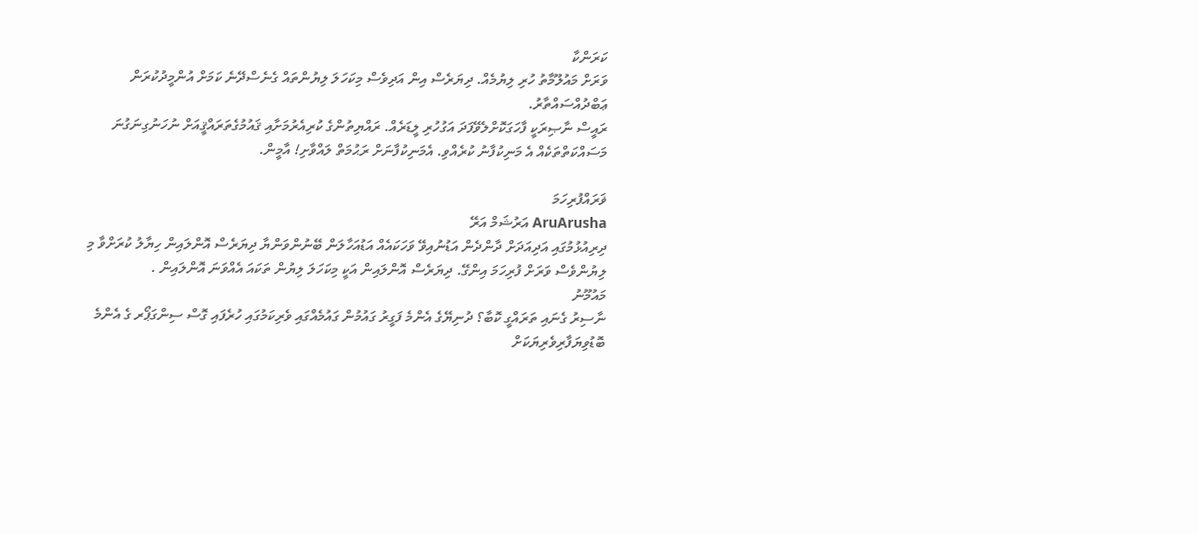ކަރަންކާ
ވަރަށް މައުލޫމާތު ހުރި ލިޔުމެއް. ދިޔަރެސް އިން އަދިވެސް މިކަހަލަ ލިޔުންތައް ގެނެސްދޭނެ ކަމަށް އުންމީދުކުރަން
ޢަބްދުއްސައްތާރު.
ރައީސް ނާޞިރަކީ ފާހަގަކޮށްލެވޭފަދަ އަގުހުރި ލީޑަރެއް. ރައްޔިތުންގެ ކުރިއެރުމަށާއި ޤައުމުގެތަރައްޤީއަށް ނުހަނުގިނަގުނަ މަސައްކަތްތަކެއް އެ މަނިކުފާނު ކުރެއްވި. އެމަނިކުފާނަށް ރަޙުމަތް ލައްވާށި! އާމީން.

ޥަރައްފުރިހަމަ
AruArusha އަރުޝަމް އަރޭ
ދިރިއުޅުމުގައި އަދިއަދަށް ދާންދެން އަޑުނުއިވޭ ވަހަކައެއް އަޑުއަހާލަން ބޭނުންވަންޔާ ދިޔަރެސް އޮންލައިން ހިޔާލު ކުރަށްވާ މި ލިޔުންވެސް ވަރަށް ފުރިހަމަ އިންގޭ. ދިޔަރެސް އޮންލައިން އަކީ މިކަހަލަ ލިޔުން ތަކައަ އެއްވަނަ އޮންލައިން .
މައުމޫނު
ނާސިރު ގެނައި ތަރައްގީ ކޮބާ؟ ދުނިޔޭގެ އެންމެ ފަގީރު ގައުމުން ގައުމެއްގައި ވެރިކަމުގައި ހުރެފައި ގޮސް ސިންގަޕޯރ ގެ އެންމެ ބޮޑުވިޔަފާރިވެރިޔަކަށް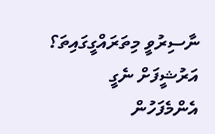ނާސިރުވީ މިތަރައްގީގައިތަ؟
އަރުޝީފަށް ނެގީ
އެންމެފަހުން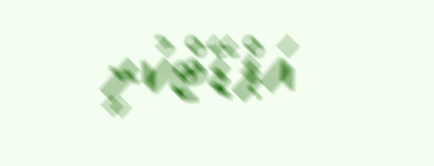އަޕްޑޭޓްކުރީ